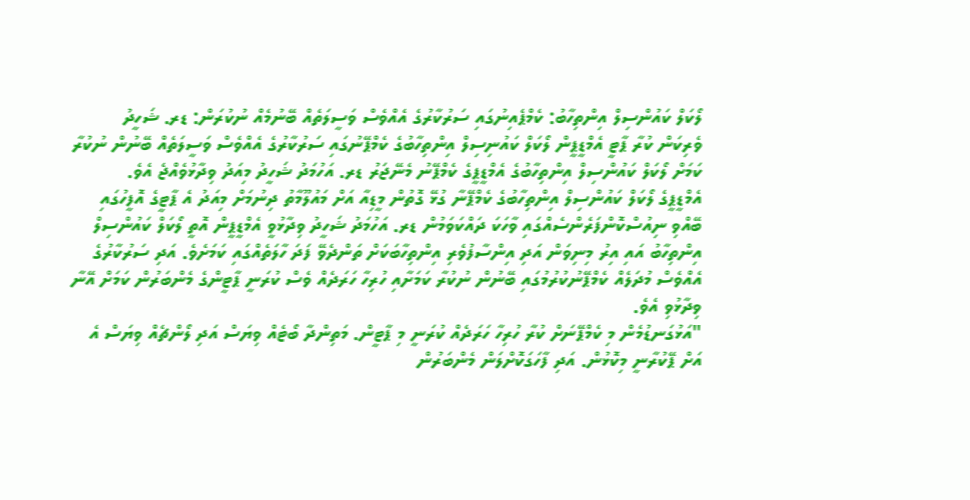ލޯކަލް ކައުންސިލް އިންތިހާބު: ކެމްޕެއިނުގައި ސަރުކާރުގެ އެއްވެސް ވަސީލަތެއް ބޭނުމެއް ނުކުރަން: ޑރ. ޝަހީދު
ވެރިކަން ކުރާ ޕާޓީ އެމްޑީޕީން ލޯކަލް ކައުނިސިލް އިންތިހާބުގެ ކެމްޕޭނުގައި ސަރުކާރުގެ އެއްވެސް ވަސީލަތެއް ބޭނުން ނުކުރާ ކަމަށް ލޯކަލް ކައުންސިލް އިންތިހާބުގެ އެމްޑީޕީގެ ކެމްޕޭނު މެނޭޖަރު ޑރ. އަހުމަދު ޝަހީދު މިއަދު ވިދާޅުވެއްޖެ އެވެ.
އެމްޑީޕީގެ ލޯކަލް ކައުންސިލް އިންތިހާބުގެ ކެމްޕޭނާ ގުޅޭ ގޮތުން މީޑިއާ އަށް މައުލޫމާތު ދިނުމަށް މިއަދު އެ ޕާޓީގެ އޮފީހުގައި ބޭއްވި ނިއުސްކޮންފަރެންސެއްގައި ވާހަކަ ދައްކަވަމުން ޑރ. އަހުމަދު ޝަހީދު ވިދާޅުވީ އެމްޑީޕީން އޮތީ ލޯކަލް ކައުންސިލް އިންތިހާބު އައި އިރު މިނިވަން އަދި އިންސާފުވެރި އިންތިހާބަކަށް ތަންދެވޭ ފަދަ ހާލަތެއްގައި ކަމަށެވެ. އަދި ސަރުކާރުގެ އެއްވެސް މުދަލެއް ކެމްޕޭނުކުރުމުގައި ބޭނުން ނުކުރާ ކަމަށާއި ހުރިހާ ހަރަދެއް ވެސް ކުރަނީ ޕާޓީންގެ މެންބަރުން ކަމަށް އޭނާ ވިދާޅުވި އެވެ.
"އަޅުގަނޑުމެން މި ކެމްޕޭނަށް ކުރާ ހުރިހާ ހަރަދެއް ކުރަނީ މި ޕާޓީން. މަތިންދާ ބޯޓެއް ވިޔަސް އަދި ލޯންޗެއް ވިޔަސް އެ އަށް ޕޭކުރާނީ މިކޮޅުން. އަދި ފާހަގަކޮށްލަން މެންބަރުން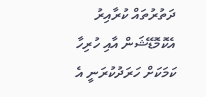ދަތުރުތައް ކުރާއިރު އެކޮމޮޑޭޝަން އާއި ހުރިހާ ކަމަކަށް ހަރަދުކުރަނީ އެ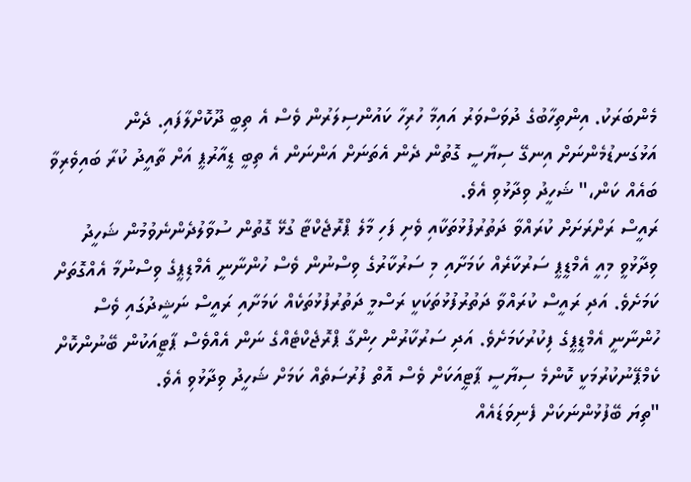މެންބަރަކު. އިންތިހާބުގެ ދުވަސްވަރު އައިމާ ހުރިހާ ކައުންސިލަރުން ވެސް އެ ތިބީ ދޫކޮށްލާފައި. ދެން އަޅުގަނޑުމެންނަށް އިނގޭ ސިޔާސީ ގޮތުން ދެން އެތަނަށް އަންނަން އެ ތިބީ ޑީއާރުޕީ އަށް ތާއީދު ކުރާ ބައިވެރިވާ ބައެއް ކަން،" ޝަހީދު ވިދާޅުވި އެވެ.
ރައީސް ރަށްރަށަށް ކުރައްވާ ދަތުރުފުޅުތަކާއި ވެށި ފަހި މާލެ ޕްރޮޖެކްޓާ ގުޅޭ ގޮތުން ސުވާލުދެންނެވުމުން ޝަހީދު ވިދާޅުވީ މިއީ އެމްޑީޕީ ސަރުކާރެއް ކަމަށާއި މި ސަރުކާރުގެ ވިސްނުން ވެސް ހުންނާނީ އެމްޑިޕީގެ ވިސްނުމާ އެއްގޮތަށް ކަމަށެވެ. އަދި ރައީސް ކުރައްވާ ދަތުރުފުޅުތަކަކީ ރަސްމީ ދަތުރުފުޅުތަކެއް ކަމަށާއި ރައީސް ނަޝީދުގައި ވެސް ހުންނާނީ އެމްޑީޕީގެ ފިކުރުކަމަށެވެ. އަދި ސަރުކާރުން ހިންގާ ޕްރޮޖެކްޓެއްގެ ނަން އެއްވެސް ޕާޓީއަކުން ބޭނުންކޮށް ކެމްޕޭނުކުރުމަކީ ކޮންމެ ސިޔާސީ ޕާޓީއަކަށް ވެސް އޮތް ފުރުސަތެއް ކަމަށް ޝަހީދު ވިދާޅުވި އެވެ.
"ތިޔަ ބޭފުޅުންނަކަށް ފެނިވަޑައެއް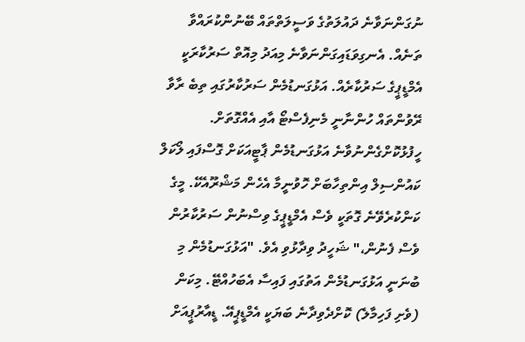ނުގަންނަވާނެ ދައުލަތުގެ ވަސީލަތްތައް ބޭނުންކުރައްވާ ތަނެއް. އެނގިވަޑައިގަންނަވާނެ މިއަދު މިއޮތް ސަރުކާރަކީ އެމްޑީޕީގެ ސަރުކާރެއް. އަޅުގަނޑުމެން ސަރުކާރުގައި ތިބެ ރާވާ ރޭވުންތައް ހުންނާނީ މެނިފެސްޓޯ އާއި އެއްގޮތަށް. ހީފުޅުކޮށްގެންނުވާނެ އަޅުގަނޑުމެން ޕާޓީއަކަށް ގޮސްފައި ލޯކަލް ކައުންސިލް އިންތިހާބަށް ހޮވުނީމާ އެހެން މަޝްރޫއެކޭ. މީގެ ކަންކުރެވޭނެ ގޮތަކީ ވެސް އެމްޑީޕީގެ ވިސްނުން ސަރުކާރުން ވެސް ފެނުން،" ޝަހީދު ވިދާޅުވި އެވެ. "އަޅުގަނޑުމެން މި ބުނަނީ އަޅުގަނޑުމެން އަތުގައި ފައިސާ އެބަހުއްޓޭ. މިކަން (ވެށި ފަހިމާލެ) ކޮށްދެވިދާނެ ބަޔަކީ އެމްޑީޕީއޭ. ޑީއާރުޕީއަށް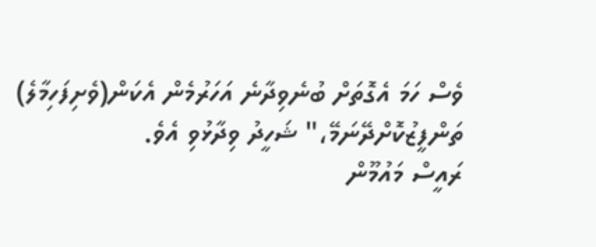ވެސް ހަމަ އެގޮތަށް ބުނެވިދާނެ އަހަރުމެން އެކަން(ވެށިފަހިމާލެ) ތަންފީޒުކޮށްދޭނަމޭ،" ޝަހީދު ވިދާޅުވި އެވެ.
ރައީސް މައުމޫން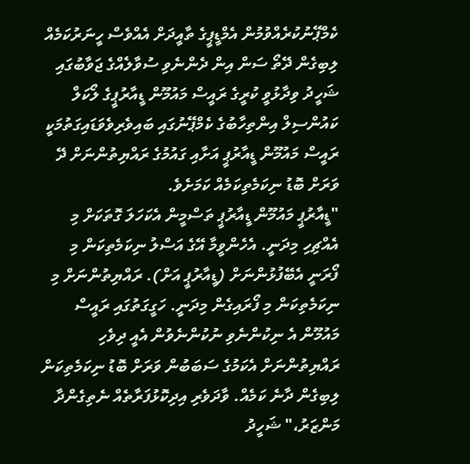ކެމްޕޭނުކުރެއްވުމުން އެމްޑީޕީގެ ތާއީދަށް އެއްވެސް ހީނަރުކަމެއް ލިބިގެން ދޭތޯ ސަން އިން ދެންނެވި ސުވާލެއްގެ ޖަވާބުގައި ޝަހީދު ވިދާޅުވީ ކުރީގެ ރައީސް މައުމޫން ޑީއާރުޕީގެ ލޯކަލް ކައުންސިލް އިންތިހާބުގެ ކެމްޕޭނުގައި ބައިވެރިވެވަޑައިގަތުމަކީ ރައީސް މައުމޫން ޑީއާރުޕީ އަށާއި ގައުމުގެ ރައްޔިތުންނަށް ދޭ ވަރަށް ބޮޑު ނިކަމެތިކަމެއް ކަމަށެވެ.
"ޑީއާރުޕީ މައުމޫން ޑީއާރުޕީ ތަސްމީން އެކަހަލަ ގޮތަކަށް މި އެއްޗިހި މިދަނީ. އެހެންވީމާ އޭގެ އަސްލު ނިކަމެތިކަން މި ފޯރަނީ އެބޭފުޅުންނަށް (ޑީއާރުޕީ އަށް). ރައްޔިތުންނަށް މި ނިކަމެތިކަން މި ފޯރައިގެން މިދަނީ. ހަގީގަތުގައި ރައީސް މައުމޫން އެ ނިކުންނެވި ނުކުންނެވުން އެއީ ދިވެހި ރައްޔިތުންނަށް އެކަމުގެ ސަބަބުން ވަރަށް ބޮޑު ނިކަމެތިކަން ލިބިގެން ދާނެ ކަމެއް. ވާދަވެރި އިދިކޮޅުފަރާތެއް ނެތިގެންދާ މަންޒަރު،" ޝަހީދު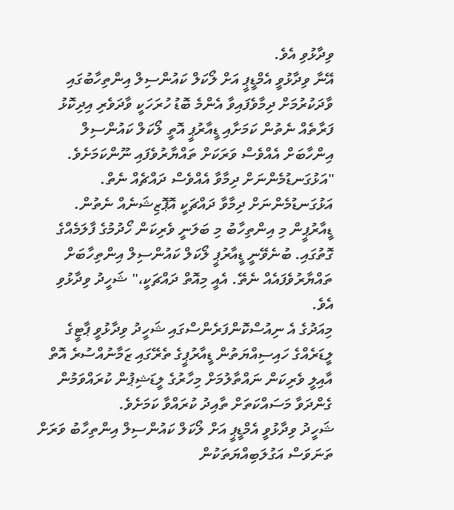ވިދާޅުވި އެވެ.
އޭނާ ވިދާޅުވީ އެމްޑީޕީ އަށް ލޯކަލް ކައުންސިލް އިންތިހާބުގައި ވާދަކުރުމަށް ދިމާވެފައިވާ އެންމެ ބޮޑު ހުރަހަކީ ވާދަވެރި އިދިކޮޅު ފަރާތެއް ނެތުން ކަމަށާއި ޑީއާރުޕީ އޮތީ ލޯކަލް ކައުންސިލް އިންހާބަށް އެއްވެސް ވަރަކަށް ތައްޔާރުވެފައި ނޫންކަމަށެވެ.
"އަޅުގަނޑުމެންނަށް ދިމާވާ އެއްވެސް ދައްޗެއް ނެތް. އަޅުގަނޑުމެންނަށް ދިމާވާ ދައްޗަކީ އޮޕޮޒިޝަނެއް ނެތުން. ޑީއާރުޕީން މި އިންތިހާބު މި ބަލަނީ ވެރިކަން ހޯދުމުގެ ފާލަމެއްގެ ގޮތުގައި. ބުނެވޭނީ ޑީއާރުޕީ ލޯކަލް ކައުންސިލް އިންތިހާބަށް ތައްޔާރުވެފައެއް ނެތޭ. އެއީ މިއޮތް ދައްޗަކީ،" ޝަހީދު ވިދާޅުވި އެވެ.
މިއަދުގެ އެ ނިއުސްކޮންފަރެންސްގައި ޝަހީދު ވިދާޅުވީ ޕާޓީގެ ލީޑަރެއްގެ ހައިސިއްޔަތުން ޑީއާރުޕީގެ ތެރޭގައި ޒަމާނުއްސުރެ އޮތް އާއިލީ ވެރިކަން ނައްތާލުމަށް މިހާރުގެ ލީޑަޝިޕުން ކުރައްވަމުން ގެންދަވާ މަސައްކަތަށް ތާއިދު ކުރައްވާ ކަމަށެވެ.
ޝަހީދު ވިދާޅުވީ އެމްޑީޕީ އަށް ލޯކަލް ކައުންސިލް އިންތިހާބު ވަރަށް ތަނަވަސް އަގުލަބިއްޔަތަކުން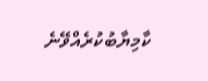ކާމިޔާބުކުރެއްވޭނެ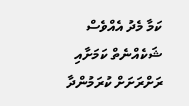ކަމާ މެދު އެއްވެސް ޝަކެއްނެތް ކަމަށާއި ރަށްރަށަށް ކުރަމުންދާ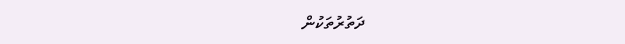ދަތުރުތަކުން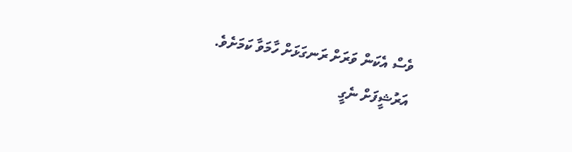ވެސް އެކަން ވަރަށް ރަނގަޅަށް ހާމަވާ ކަމަށެވެ.
އަރުޝީފަށް ނެގީ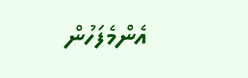އެންމެފަހުން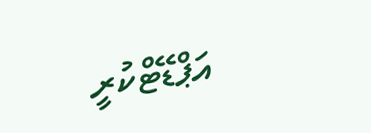އަޕްޑޭޓްކުރީ